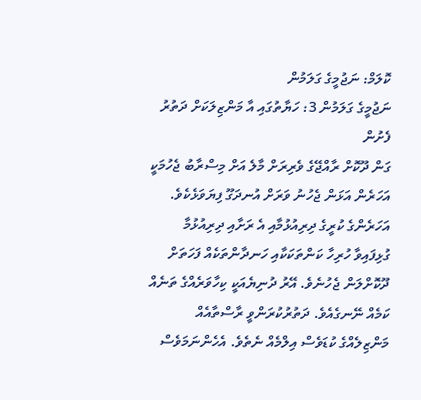ކޮލަމް: ނަޖުމީގެ ގަލަމުން
ނަޖުމީގެ ގަލަމުން 3: ހަޔާތުގައި އާ މަންޒިލަކަށް ދަތުރު ފެށުން
ގަން ދޫކޮށް ރާއްޖޭގެ ވެރިރަށް މާލެ އަށް މިސްރާބު ޖެހުމަކީ އަހަރެން އަޅަން ޖެހުނު ވަރަށް އުނދަގޫ ފިޔަވަޅެކެވެ. އަހަރެންގެ ކުރީގެ ދިރިއުޅުމާއި އެ ރަށާއި ދިރިއުޅުމާ ގުޅިފައިވާ ހުރިހާ ކަންތަކަކާއި ހަނދާންތަކެއް ފަހަތަށް ދޫކޮށްލަން ޖެހުނެވެ. އޭރު ދުނިޔެއަކީ ކިހާވަރެއްގެ ތަނެއް ކަމެއް ނޭނގެއެވެ. ދަތުރުކުރަންވީ ރާސްތާއެއް މަންޒިލެއްގެ ކުޑަވެސް އިލްމެއް ނެތެވެ. އެހެންނަމަވެސް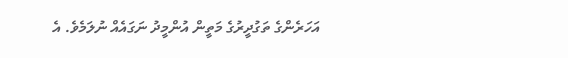އަހަރެންގެ ތަގުދީރުގެ މަތީން އުންމީދު ނަގައެއް ނުލަމެވެ. އެ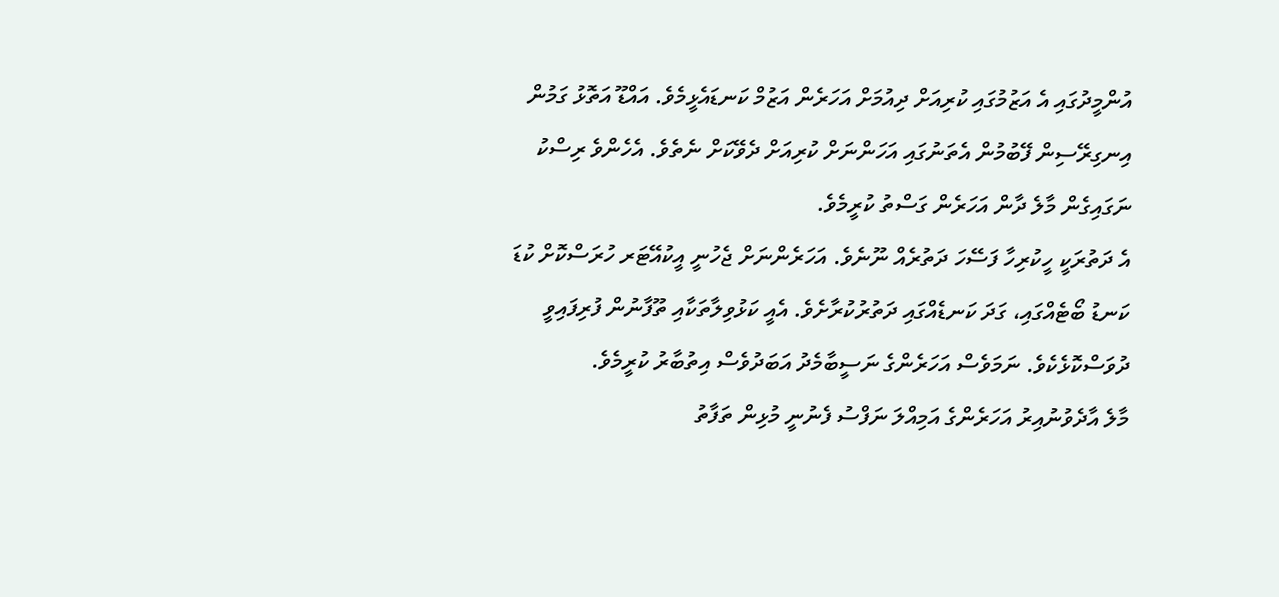އުންމީދުގައި އެ އަޒުމުގައި ކުރިއަށް ދިއުމަށް އަހަރެން އަޒުމް ކަނޑައެޅީމެވެ. އައްޑޫ އަތޮޅު ގަމުން އިނގިރޭސިން ފޭބުމުން އެތަނުގައި އަހަންނަށް ކުރިއަށް ދެވޭކަށް ނެތެވެ. އެހެންވެ ރިސްކު ނަގައިގެން މާލެ ދާން އަހަރެން ގަސްތު ކުރީމެވެ.
އެ ދަތުރަކީ ހީކުރިހާ ފަސޭހަ ދަތުރެއް ނޫނެވެ. އަހަރެންނަށް ޖެހުނީ އީކުއޭޓަރ ހުރަސްކޮށް ކުޑަ ކަނޑު ބޯޓެއްގައި، ގަދަ ކަނޑެއްގައި ދަތުރުކުރާށެވެ. އެއީ ކަޅުވިލާތަކާއި ތޫފާނުން ފުރިފައިވީ ދުވަސްކޮޅެކެވެ. ނަމަވެސް އަހަރެންގެ ނަސީބާމެދު އަބަދުވެސް އިތުބާރު ކުރީމެވެ.
މާލެ އާދެވުނުއިރު އަހަރެންގެ އަމިއްލަ ނަފްސު ފެނުނީ މުޅިން ތަފާތު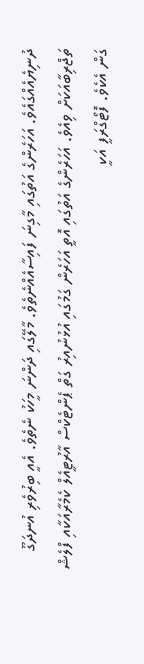ދުނިޔެއެއްގައެވެ. އަހަރެންގެ އަތުގައި މާގިނަ ފައިސާއެއްނެތެވެ. މާލޭގައި ދަންނަ މީހަކު ނެތެވެ. އެއީ ބިރުވެރި އުނދަގޫ ތަޖްރިބާއަކަށް ވިއެވެ. އަހަރެންގެ އަތުގައި އޮތީ އަހަރެން ގަމުގައި އުޅުނުއިރު ގަތް ޕެންޓެކްސް އާރުޓީއެލް ކެމެރާއަކާއި ފްލެޝް ގަން އެކެވެ. ފޮޓޯގްރަފީ އަކީ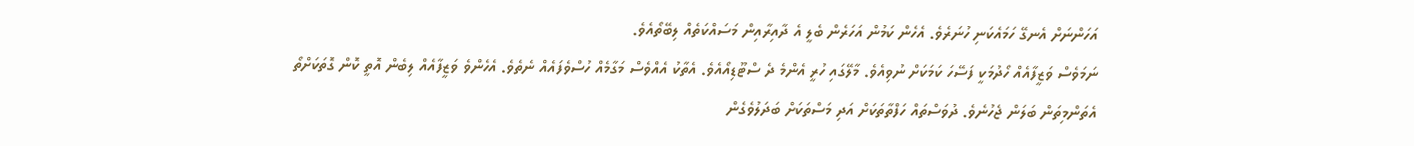އަހަންނަށް އެނގޭ ހަމައެކަނި ހުނަރެވެ. އެހެން ކަމުން އަހަރެން ބެލީ އެ ދާއިރާއިން މަސައްކަތެއް ލިބޭތޯއެވެ.
ނަމަވެސް ވަޒީފާއެއް ހޯދުމަކީ ފަސޭހަ ކަމަކަށް ނުވިއެވެ. މާލޭގައި ހުރީ އެންމެ ދެ ސްޓޫޑިއޯއެވެ. އެތާކު އެއްވެސް މަގާމެއް ހުސްވެފައެއް ނެތެވެ. އެހެންވެ ވަޒީފާއެއް ލިބެން އޮތީ ކޮން ގޮތަކަށްތޯ އެތަންމިތަން ބަލަން ޖެހުނެވެ. ދުވަސްތައް ހަފްތާތަކަށް އަދި މަސްތަކަށް ބަދަލުވެގެން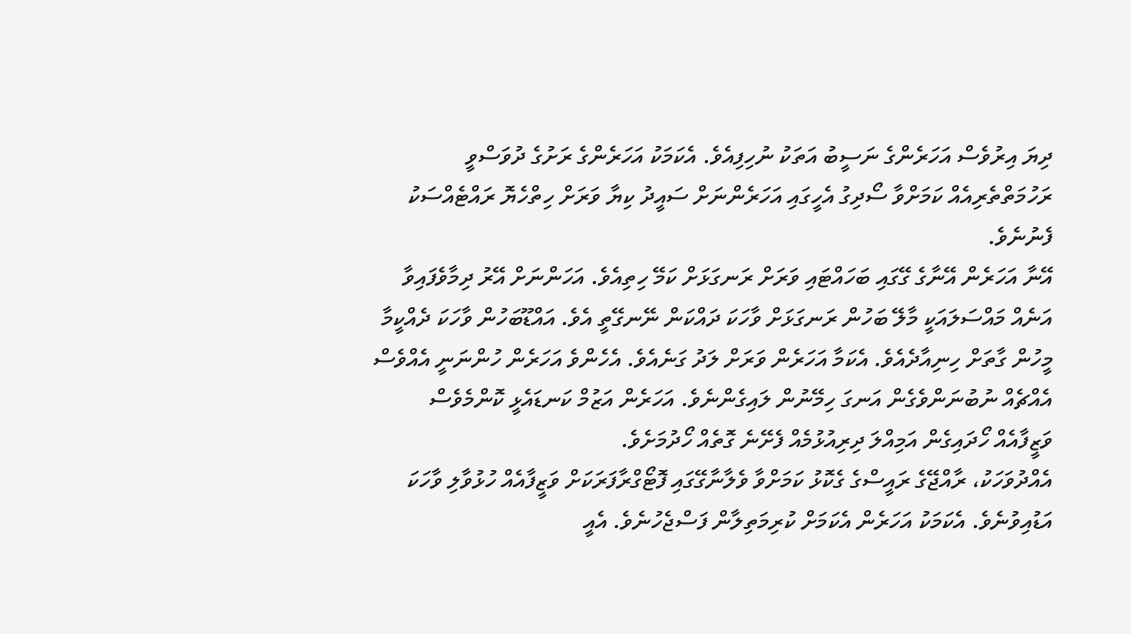ދިޔަ އިރުވެސް އަހަރެންގެ ނަސީބު އަތަކު ނުހިފިއެވެ. އެކަމަކު އަހަރެންގެ ރަށުގެ ދުވަސްވީ ރަހުމަތްތެރިއެއް ކަމަށްވާ ސޯދިގު އެހީގައި އަހަރެންނަށް ސައީދު ކިޔާ ވަރަށް ހިތްހެޔޮ ރައްޓެއްސަކު ފެނުނެވެ.
އޭނާ އަހަރެން އޭނާގެ ގޭގައި ބަހައްޓައި ވަރަށް ރަނގަޅަށް ކަމޭ ހިތިއެވެ. އަހަންނަށް އޭރު ދިމާވެފައިވާ އަނެއް މައްސަލައަކީ މާލޭ ބަހުން ރަނގަޅަށް ވާހަކަ ދައްކަން ނޭނގޭތީ އެވެ. އައްޑޫބަހުން ވާހަކަ ދެއްކީމާ މީހުން ގާތަށް ހިނިއާދެއެވެ. އެކަމާ އަހަރެން ވަރަށް ލަދު ގަނެއެވެ. އެހެންވެ އަހަރެން ހުންނަނީ އެއްވެސް އެއްޗެއް ނުބުނަންވެގެން އަނގަ ހިމޭނުން ލައިގެންނެވެ. އަހަރެން އަޒުމް ކަނޑައެޅީ ކޮންމެވެސް ވަޒީފާއެއް ހޯދައިގެން އަމިއްލަ ދިރިއުޅުމެއް ފެށޭނެ ގޮތެއް ހޯދުމަށެވެ.
އެއްދުވަހަކު، ރާއްޖޭގެ ރައީސްގެ ގެކޮޅު ކަމަށްވާ ވެލާނާގޭގައި ފޮޓޯގްރާފަރަކަށް ވަޒީފާއެއް ހުޅުވާލި ވާހަކަ އަޑުއިވުނެވެ. އެކަމަކު އަހަރެން އެކަމަށް ކުރިމަތިލާން ފަސްޖެހުނެވެ. އެއީ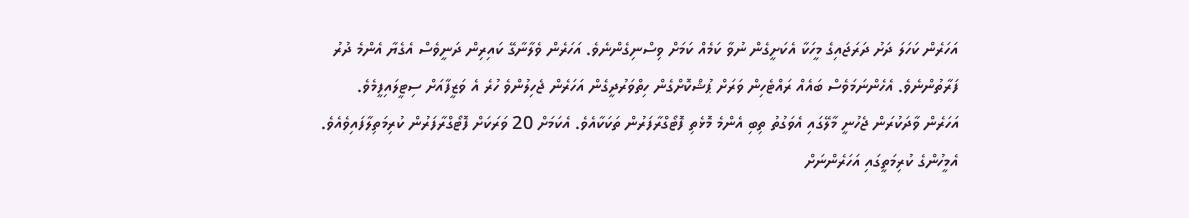އަހަރެން ކަހަލަ ދަށު ދަރަޖައިގެ މީހަކާ އެކަށީގެން ނުވާ ކަމެއް ކަމަށް ވިސްނިގެންނެވެ. އަހަރެން ވެލާނާގޭ ކައިރިން ދަނީވެސް އެގެޔާ އެންމެ ދުރު ފަރާތުންނެވެ. އެހެންނަމަވެސް ބައެއް ރައްޓެހިން ވަރަށް ޕުޝްކޮށްގެން ހިތްވަރުދީގެން އަހަރެން ޖެހިލުންވެ ހުރެ އެ ވަޒީފާއަށް ސިޓީލައިފީމެވެ.
އަހަރެން ވާދަކުރަން ޖެހުނީ މާލޭގައި އެވަގުތު ތިބި އެންމެ މޮޅެތި ފޮޓޯގްރާފަރުން ތަކަކާއެވެ. އެކަމަށް 20 ވަރަކަށް ފޮޓޯގްރާފަރުން ކުރިމަތިލާފައިވެއެވެ. އެމީހުންގެ ކުރިމަތީގައި އަހަރެންނަށް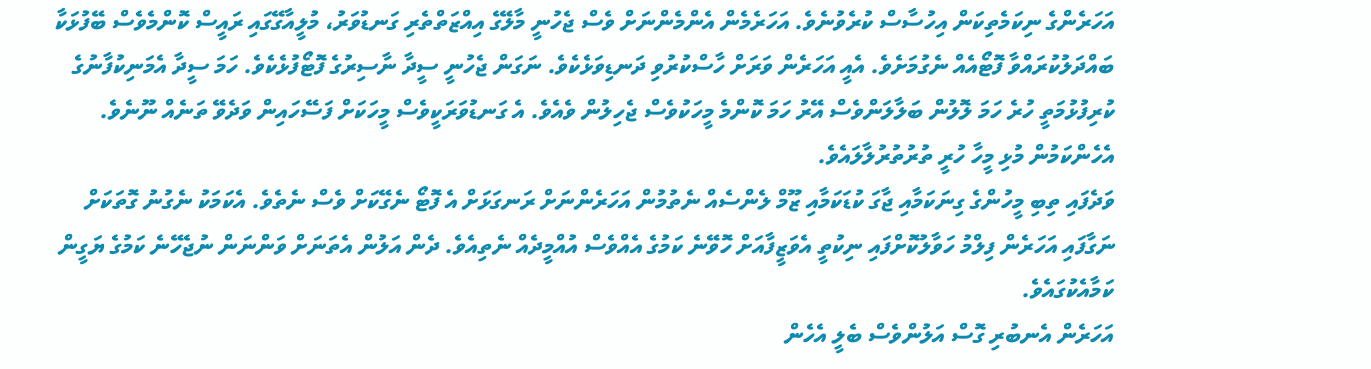އަހަރެންގެ ނިކަމެތިކަން އިހުސާސް ކުރެވުނެވެ. އަހަރެމެން އެންމެންނަށް ވެސް ޖެހުނީ މާލޭގެ އިއްޒަތްތެރި ގަނޑުވަރު، މުލީއާގޭގައި ރައީސް ކޮންމެވެސް ބޭފުޅަކާ ބައްދަލުކުރައްވާ ފޮޓޯއެއް ނެގުމަށެވެ. އެއީ އަހަރެން ވަރަށް ހާސްކުރުވި ދަނޑިވަޅެކެވެ. ނަގަން ޖެހުނީ ސީދާ ނާސިރުގެ ފޮޓޯފުޅެކެވެ. ހަމަ ސީދާ އެމަނިކުފާނުގެ ކުރިފުޅުމަތީ ހުރެ ހަމަ ލޮލުން ބަލާލަންވެސް އޭރު ހަމަ ކޮންމެ މީހަކުވެސް ޖެހިލުން ވެއެވެ. އެ ގަނޑުވަރަކީވެސް މީހަކަށް ފަސޭހައިން ވަދެވޭ ތަނެއް ނޫނެވެ. އެހެންކަމުން މުޅި މީހާ ހުރީ ތުރުތުރުލާލައެވެ.
ވަދެފައި ތިބި މީހުންގެ ގިނަކަމާއި ޖާގަ ކުޑަކަމާއި ޒޫމް ލެންސެއް ނެތުމުން އަހަރެންނަށް ރަނގަޅަށް އެ ފޮޓޯ ނެގޭކަށް ވެސް ނެތެވެ. އެކަމަކު ނެގުނު ގޮތަކަށް ނަގާފައި އަހަރެން ފިލްމު ހަވާލުކޮށްފައި ނިކުތީ އެވަޒީފާއަށް ހޮވޭނެ ކަމުގެ އެއްވެސް އުއްމީދެއް ނެތިއެވެ. ދެން އަލުން އެތަނަށް ވަންނަން ނުޖެހޭނެ ކަމުގެ ޔަގީން ކަމާއެކުގައެވެ.
އަހަރެން އެނބުރި ގޮސް އަލުންވެސް ބެލީ އެހެން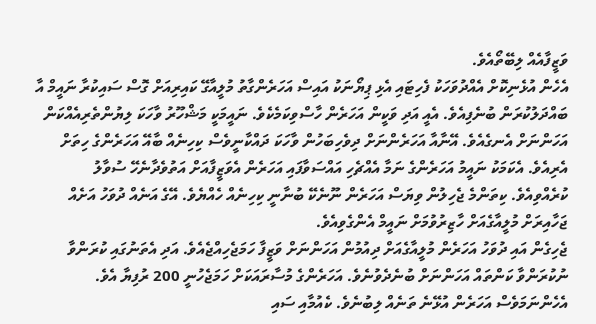ވަޒީފާއެއް ލިބޭތޯއެވެ.
އެހެން އުޅެނިކޮށް އެއްދުވަހަކު ފެހިޓައި އެޅި ޕިޔޯނަކު އައިސް އަހަރެންގާތު މުލީއާގޭ ކައިރިއަށް ގޮސް ސައިކުރާ ނައީމް އާ ބައްދަލުކުރަން ބުނެފިއެވެ. އެއީ އަދި ވަކީން އަހަރެން ހާސްވިކަމެކެވެ. ނައީމަކީ މަޝްހޫރު ވާހަކަ ލިޔުންތެރިއެއްކަން އަހަންނަށް އެނގެއެވެ. އޭނާއާ އަހަރެންނަށް ދިވެހިބަހުން ވާހަކަ ދައްކާނީވެސް ކިހިނެއް ބާއޭ އަހަރެންގެ ހިތަށް އެރިއެވެ. އެކަމަކު ނައީމު އަހަރެންގެ ނަމާ އެއްޗެހި އައްސަވާފައި އަހަރެން އެވަޒީފާއަށް އަތުވެދާނެހޭ ސުވާލު ކުރެއްވިއެވެ. ކިތަންމެ ޖެހިލުން ވިޔަސް އަހަރެން ނޫނެކޭ ބުނާނީ ކިހިނެއް ހެއްޔެވެ. އޭގެ އަނެއް ދުވަހު އަށެއް ޖަހާއިރަށް މުލީއާގެއަށް ހާޒިރުވުމަށް ނައީމް އެންގެވިއެވެ.
ޖެހިގެން އައި ދުވަހު އަހަރެން މުލީއާގެއަށް ދިއުމުން އަހަންނަށް ވަޒީފާ ހަމަޖެހިއްޖެއެވެ. އަދި އެތަނުގައި ކުރަންވާ ނުކުރަންވާ ކަންތައް އަހަންނަށް ބުނެދެވުނެވެ. އަހަރެންގެ މުސާރައަކަށް ހަމަޖެހުނީ 200 ރުފިޔާ އެވެ. އެހެންނަމަވެސް އަހަރެން އުޅޭނެ ތަނެއް ލިބުނެވެ. ކެއުމާއި ސައި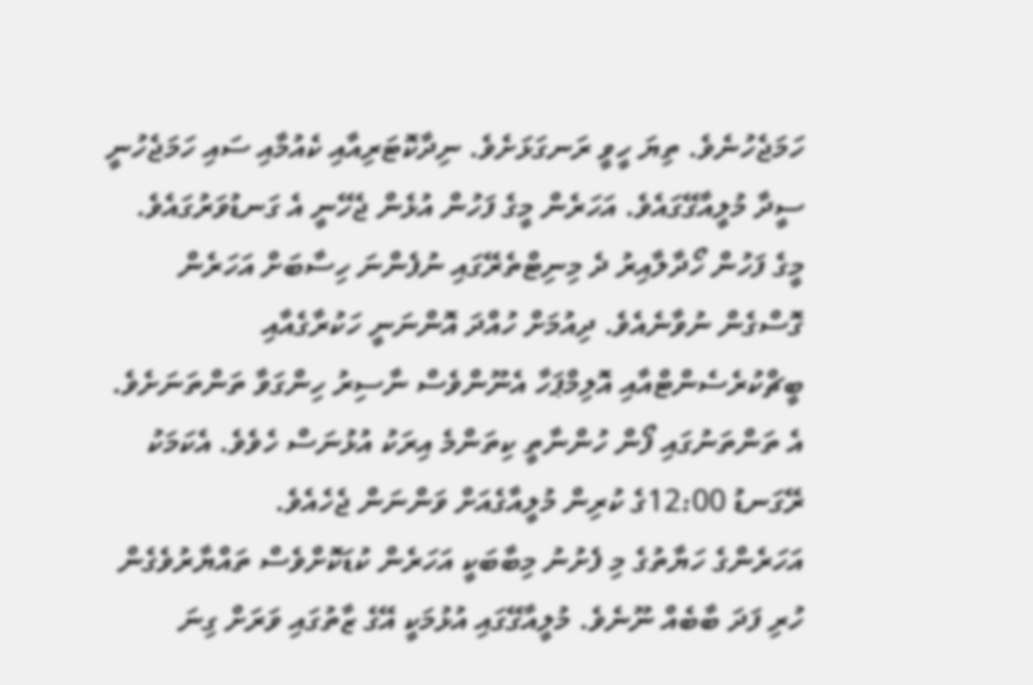ހަމަޖެހުނެވެ. ތިޔަ ހީވީ ރަނގަޅަށެވެ. ނިދާކޮޓަރިއާއި ކެއުމާއި ސައި ހަމަޖެހުނީ ސީދާ މުލީއާގޭގައެވެ. އަހަރެން މީގެ ފަހުން އުޅެން ޖެހޭނީ އެ ގަނޑުވަރުގައެވެ.
މީގެ ފަހުން ހޯދާލާއިރު ދެ މިނިޓްތެރޭގައި ނުފެންނަ ހިސާބަށް އަހަރެން ގޮސްގެން ނުވާނެއެވެ. ދިއުމަށް ހުއްދަ އޮންނަނީ ހަކުރާގެއާއި ބީޗްކުރެސެންޓްއާއި އޮލިމްޕަހާ އެނޫންވެސް ނާސިރު ހިންގަވާ ތަންތަނަށެވެ. އެ ތަންތަނުގައި ފޯން ހުންނާތީ ކިތަންމެ އިރަކު އުޅުނަސް ހެވެވެ. އެކަމަކު ރޭގަނޑު 12:00ގެ ކުރިން މުލީއާގެއަށް ވަންނަން ޖެހެއެވެ.
އަހަރެންގެ ހަޔާތުގެ މި ފެށުނު މިބާބަކީ އަހަރެން ކުޑަކޮށްވެސް ތައްޔާރުވެގެން ހުރި ފަދަ ބާބެއް ނޫނެވެ. މުލީއާގޭގައި އުޅުމަކީ އޭގެ ޒާތުގައި ވަރަށް ގިނަ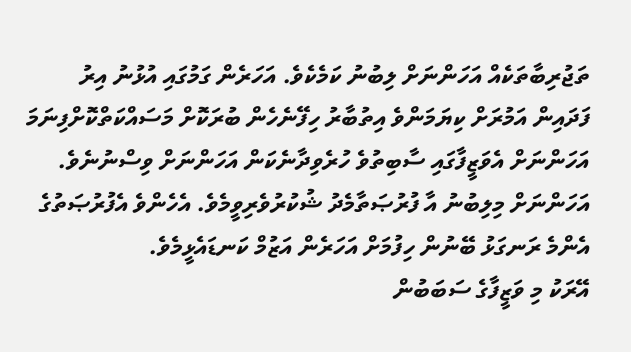ތަޖުރިބާތަކެއް އަހަންނަށް ލިބުނު ކަމެކެވެ. އަހަރެން ގަމުގައި އުޅުނު އިރު ފަދައިން އަމުރަށް ކިޔަމަންވެ އިތުބާރު ހިފޭނެހެން ބުރަކޮށް މަސައްކަތްކޮށްފިނަމަ އަހަންނަށް އެވަޒީފާގައި ސާބިތުވެ ހުރެވިދާނެކަން އަހަންނަށް ވިސްނުނެވެ.
އަހަންނަށް މިލިބުނު އާ ފުރުޞަތާމެދު ޝުކުރުވެރިވީމެވެ. އެހެންވެ އެފުރުޞަތުގެ އެންމެ ރަނގަޅު ބޭނުން ހިފުމަށް އަހަރެން އަޒުމް ކަނޑައެޅީމެވެ.
އޭރަކު މި ވަޒީފާގެ ސަބަބުން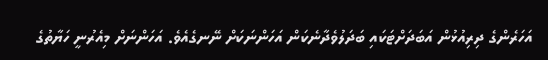އަހަރެންގެ ދިރިއުޅުން އަބަދަށްޓަކައި ބަދަލުވެދާނެކަން އަހަންނަކަށް ނޭނގެއެވެ. އަހަންނަށް މިއެރުނީ ހަޔާތުގެ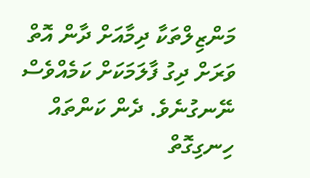މަންޒިލްތަކާ ދިމާއަށް ދާން އޮތް ވަރަށް ދިގު ފާލަމަކަށް ކަމެއްވެސް ނޭނގުނެވެ. ދެން ކަންތައް ހިނގިގޮތް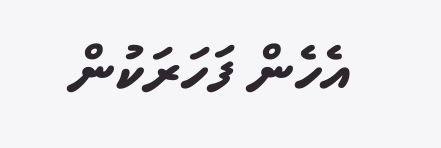އެހެން ފަހަރަކުން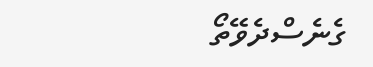ގެނެސްދެވޭތޯ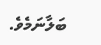ބަލާނަމެވެ.